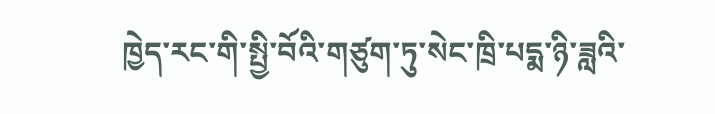ཁྱེད་རང་གི་སྤྱི་བོའི་གཙུག་ཏུ་སེང་ཁྲི་པདྨ་ཉི་ཟླའི་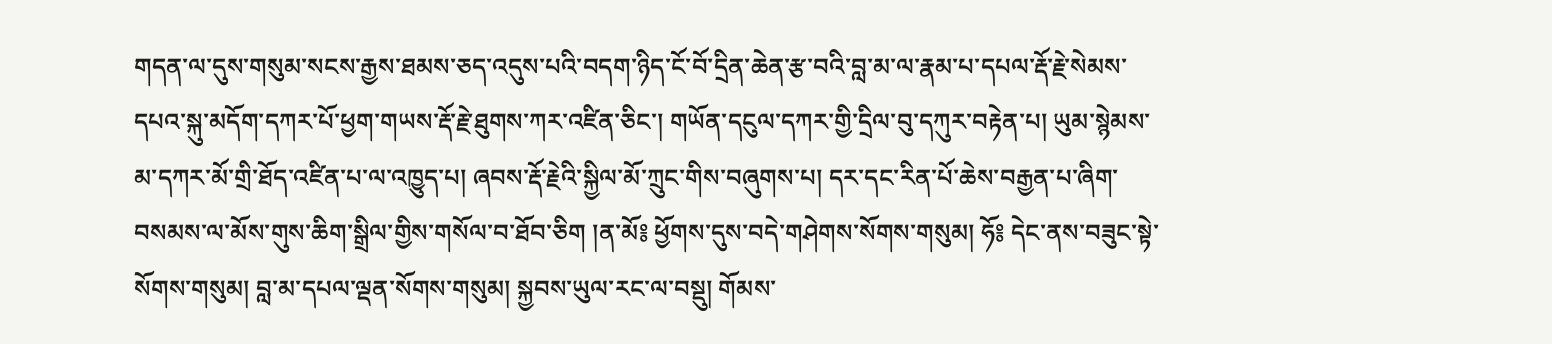གདན་ལ་དུས་གསུམ་སངས་རྒྱས་ཐམས་ཅད་འདུས་པའི་བདག་ཉིད་ངོ་བོ་དྲིན་ཆེན་རྩ་བའི་བླ་མ་ལ་རྣམ་པ་དཔལ་རྡོ་རྗེ་སེམས་དཔའ་སྐུ་མདོག་དཀར་པོ་ཕྱག་གཡས་རྡོ་རྗེ་ཐུགས་ཀར་འཛིན་ཅིང་། གཡོན་དངུལ་དཀར་གྱི་དྲིལ་བུ་དཀུར་བརྟེན་པ། ཡུམ་སྙེམས་མ་དཀར་མོ་གྲི་ཐོད་འཛིན་པ་ལ་འཁྱུད་པ། ཞབས་རྡོ་རྗེའི་སྐྱིལ་མོ་ཀྲུང་གིས་བཞུགས་པ། དར་དང་རིན་པོ་ཆེས་བརྒྱན་པ་ཞིག་བསམས་ལ་མོས་གུས་ཆིག་སྒྲིལ་གྱིས་གསོལ་བ་ཐོབ་ཅིག །ན་མོ༔ ཕྱོགས་དུས་བདེ་གཤེགས་སོགས་གསུམ། ཧོ༔ དེང་ནས་བཟུང་སྟེ་སོགས་གསུམ། བླ་མ་དཔལ་ལྡན་སོགས་གསུམ། སྐྱབས་ཡུལ་རང་ལ་བསྡུ། གོམས་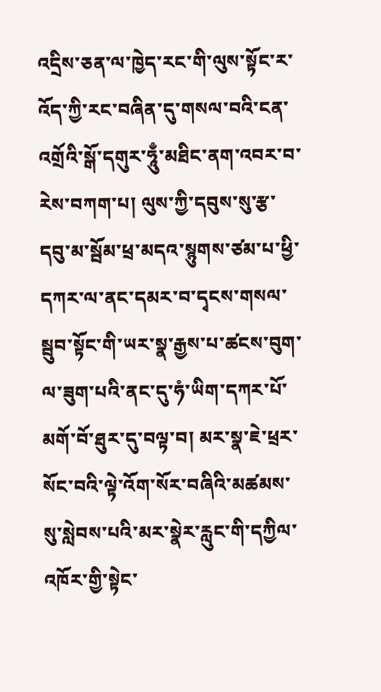འདྲིས་ཅན་ལ་ཁྱེད་རང་གི་ལུས་སྟོང་ར་འོད་ཀྱི་རང་བཞིན་དུ་གསལ་བའི་ངན་འགྲོའི་སྒོ་དགུར་ཧཱུྃ་མཐིང་ནག་འབར་བ་རེས་བཀག་པ། ལུས་ཀྱི་དབུས་སུ་རྩ་དབུ་མ་སྦོམ་ཕྲ་མདའ་སྙུགས་ཙམ་པ་ཕྱི་དཀར་ལ་ནང་དམར་བ་དྭངས་གསལ་སྦུབ་སྟོང་གི་ཡར་སྣ་རྒྱས་པ་ཚངས་བུག་ལ་ཟུག་པའི་ནང་དུ་ཧཾ་ཡིག་དཀར་པོ་མགོ་བོ་ཐུར་དུ་བལྟ་བ། མར་སྣ་ཇེ་ཕྲར་སོང་བའི་ལྟེ་འོག་སོར་བཞིའི་མཚམས་སུ་སླེབས་པའི་མར་སྣེར་རླུང་གི་དཀྱིལ་འཁོར་གྱི་སྟེང་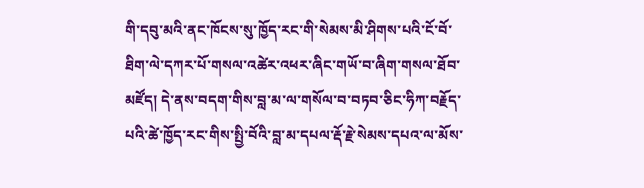གི་དབུ་མའི་ནང་ཁོངས་སུ་ཁྱོད་རང་གི་སེམས་མི་ཤིགས་པའི་ངོ་བོ་ཐིག་ལེ་དཀར་པོ་གསལ་འཚེར་འཕར་ཞིང་གཡོ་བ་ཞིག་གསལ་ཐོབ་མཛོད། དེ་ནས་བདག་གིས་བླ་མ་ལ་གསོལ་བ་བཏབ་ཅིང་ཧིཀ་བརྗོད་པའི་ཚེ་ཁྱོད་རང་གིས་སྤྱི་བོའི་བླ་མ་དཔལ་རྡོ་རྗེ་སེམས་དཔའ་ལ་མོས་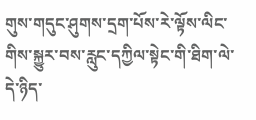གུས་གདུང་ཤུགས་དྲག་པོས་རེ་ལྟོས་ལིང་གིས་སྐྱུར་བས་རླུང་དཀྱིལ་སྟེང་གི་ཐིག་ལེ་དེ་ཉིད་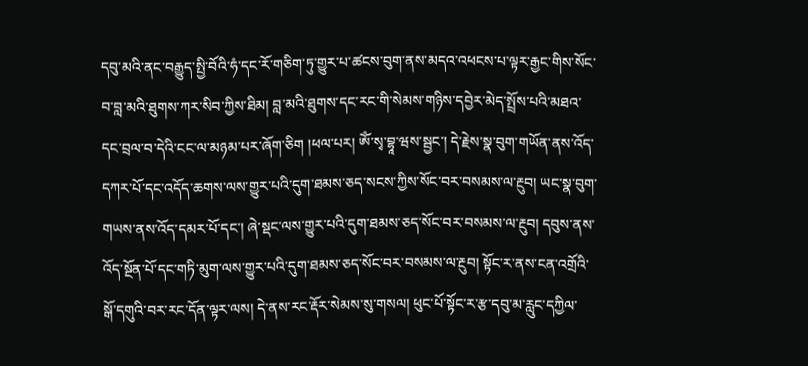དབུ་མའི་ནང་བརྒྱུད་སྤྱི་བོའི་ཧཾ་དང་རོ་གཅིག་ཏུ་གྱུར་པ་ཚངས་བུག་ནས་མདའ་འཕངས་པ་ལྟར་རྒྱང་གིས་སོང་བ་བླ་མའི་ཐུགས་ཀར་སིབ་ཀྱིས་ཐིམ། བླ་མའི་ཐུགས་དང་རང་གི་སེམས་གཉིས་དབྱེར་མེད་སྤྲོས་པའི་མཐའ་དང་བྲལ་བ་དེའི་ངང་ལ་མཉམ་པར་ཞོག་ཅིག །ཕལ་པར། ཨོཾ་སྭ་བྷཱ་ཝས་སྦྱང་། དེ་རྗེས་སྣ་བུག་གཡོན་ནས་འོད་དཀར་པོ་དང་འདོད་ཆགས་ལས་གྱུར་པའི་དུག་ཐམས་ཅད་སངས་ཀྱིས་སོང་བར་བསམས་ལ་རྔུབ། ཡང་སྣ་བུག་གཡས་ནས་འོད་དམར་པོ་དང་། ཞེ་སྡང་ལས་གྱུར་པའི་དུག་ཐམས་ཅད་སོང་བར་བསམས་ལ་རྔུབ། དབུས་ནས་འོད་སྔོན་པོ་དང་གཏི་མུག་ལས་གྱུར་པའི་དུག་ཐམས་ཅད་སོང་བར་བསམས་ལ་རྔུབ། སྟོང་ར་ནས་ངན་འགྲོའི་སྒོ་དགུའི་བར་རང་དོན་ལྟར་ལས། དེ་ནས་རང་རྡོར་སེམས་སུ་གསལ། ཕུང་པོ་སྟོང་ར་རྩ་དབུ་མ་རླུང་དཀྱིལ་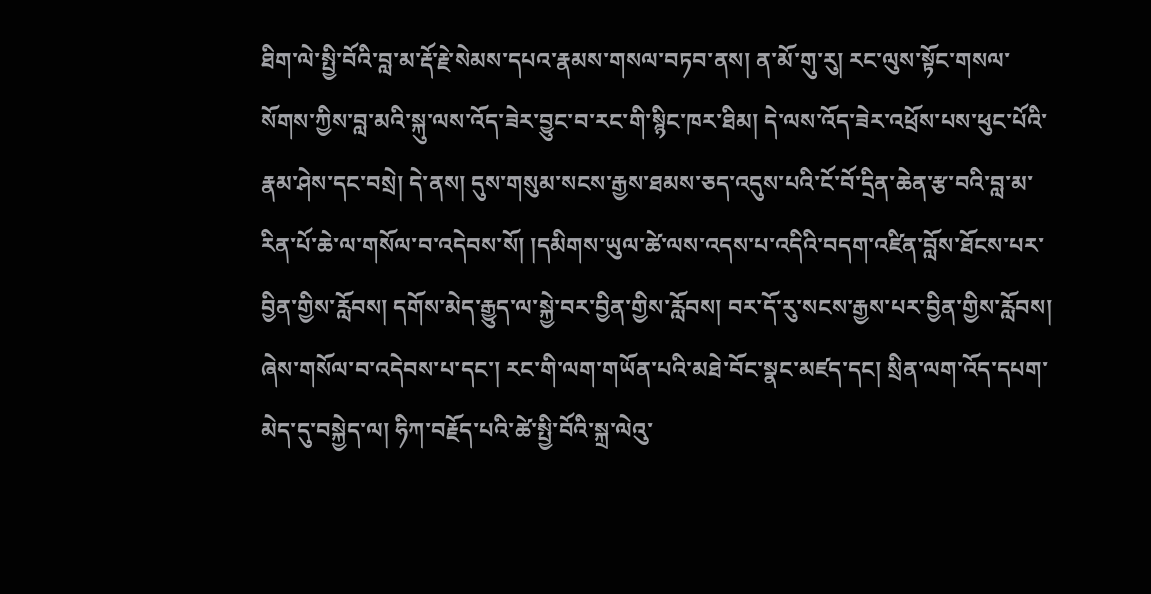ཐིག་ལེ་སྤྱི་བོའི་བླ་མ་རྡོ་རྗེ་སེམས་དཔའ་རྣམས་གསལ་བཏབ་ནས། ན་མོ་གུ་རུ། རང་ལུས་སྟོང་གསལ་སོགས་ཀྱིས་བླ་མའི་སྐུ་ལས་འོད་ཟེར་བྱུང་བ་རང་གི་སྙིང་ཁར་ཐིམ། དེ་ལས་འོད་ཟེར་འཕྲོས་པས་ཕུང་པོའི་རྣམ་ཤེས་དང་བསྲེ། དེ་ནས། དུས་གསུམ་སངས་རྒྱས་ཐམས་ཅད་འདུས་པའི་ངོ་བོ་དྲིན་ཆེན་རྩ་བའི་བླ་མ་རིན་པོ་ཆེ་ལ་གསོལ་བ་འདེབས་སོ། །དམིགས་ཡུལ་ཚེ་ལས་འདས་པ་འདིའི་བདག་འཛིན་བློས་ཐོངས་པར་བྱིན་གྱིས་རློབས། དགོས་མེད་རྒྱུད་ལ་སྐྱེ་བར་བྱིན་གྱིས་རློབས། བར་དོ་རུ་སངས་རྒྱས་པར་བྱིན་གྱིས་རློབས། ཞེས་གསོལ་བ་འདེབས་པ་དང་། རང་གི་ལག་གཡོན་པའི་མཐེ་བོང་སྣང་མཛད་དང། སྲིན་ལག་འོད་དཔག་མེད་དུ་བསྐྱེད་ལ། ཧིཀ་བརྗོད་པའི་ཚེ་སྤྱི་བོའི་སྐྲ་ལེའུ་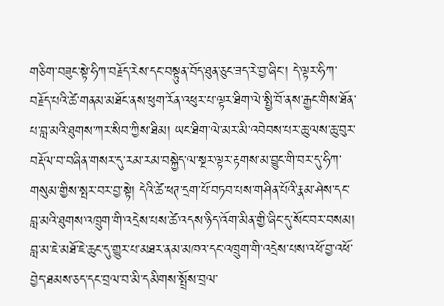གཅིག་བཟུང་སྟེ་ཧིཀ་བརྗོད་རེས་དང་བསྟུན་བོད་ཐུན་ཅུང་ཟད་རེ་བྱ་ཞིང་། དེ་ལྟར་ཧིཀ་བརྗོད་པའི་ཚེ་གནམ་མཐོང་ནས་ཕུག་རོན་འཕུར་པ་ལྟར་ཐིག་ལེ་སྤྱི་བོ་ནས་རྒྱང་གིས་ཐོན་པ་བླ་མའི་ཐུགས་ཀར་སིབ་ཀྱིས་ཐིམ། ཡང་ཐིག་ལེ་མར་མི་འབེབས་པར་ཆུ་ལས་ཆུ་བུར་བརྡོལ་བ་བཞིན་གསར་དུ་རམ་རམ་བསྐྱེད་ལ་སྔར་ལྟར་རྟགས་མ་བྱུང་གི་བར་དུ་ཧིཀ་གསུམ་གྱིས་སྤར་བར་བྱ་སྟེ། དེའི་ཚེ་ཕཊ་དྲག་པོ་བཏབ་པས་གཤིན་པོའི་རྣམ་ཤེས་དང་བླ་མའི་ཐུགས་འཁྲུག་གི་འདྲེས་པས་ཚེ་འདས་ཉིད་འོག་མིན་གྱི་ཞིང་དུ་སོང་བར་བསམ། བླ་མ་ཇེ་མཐོ་ཇེ་ཆུང་དུ་གྱུར་པ་མཐར་ནམ་མཁའ་དང་འཁྲུག་གི་འདྲེས་པས་འཕོ་བྱ་འཕོ་བྱེད་ཐམས་ཅད་དང་བྲལ་བ་མི་དམིགས་སྤྲོས་བྲལ་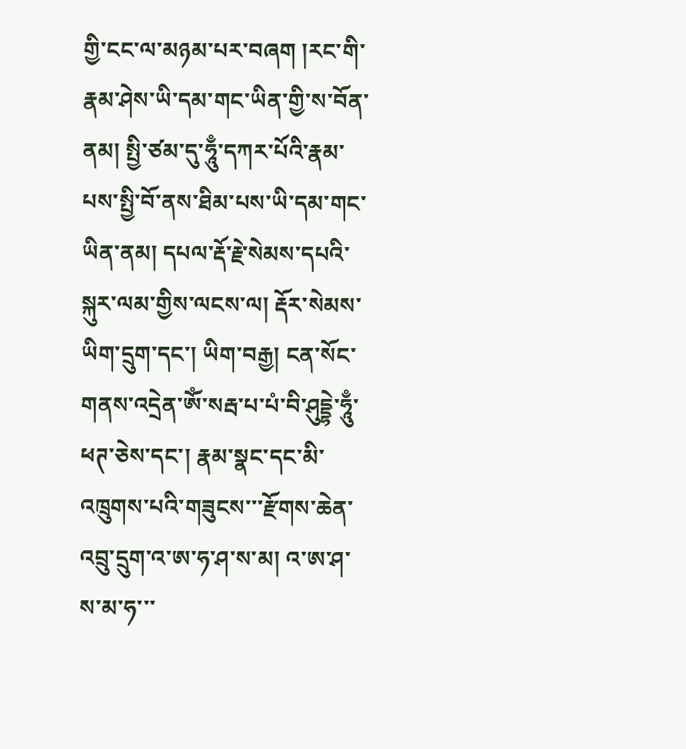གྱི་ངང་ལ་མཉམ་པར་བཞག །རང་གི་རྣམ་ཤེས་ཡི་དམ་གང་ཡིན་གྱི་ས་བོན་ནམ། སྤྱི་ཙམ་དུ་ཧཱུྃ་དཀར་པོའི་རྣམ་པས་སྤྱི་བོ་ནས་ཐིམ་པས་ཡི་དམ་གང་ཡིན་ནམ། དཔལ་རྡོ་རྗེ་སེམས་དཔའི་སྐུར་ལམ་གྱིས་ལངས་ལ། རྡོར་སེམས་ཡིག་དྲུག་དང་། ཡིག་བརྒྱ། ངན་སོང་གནས་འདྲེན་ཨོཾ་སརྦ་པ་པཾ་བི་ཤུདྡྷེ་ཧཱུྃ་ཕཊ་ཅེས་དང་། རྣམ་སྣང་དང་མི་འཁྲུགས་པའི་གཟུངས་་་རྫོགས་ཆེན་འབྲུ་དྲུག་འ་ཨ་ཧ་ཤ་ས་མ། འ་ཨ་ཤ་ས་མ་ཧ་་་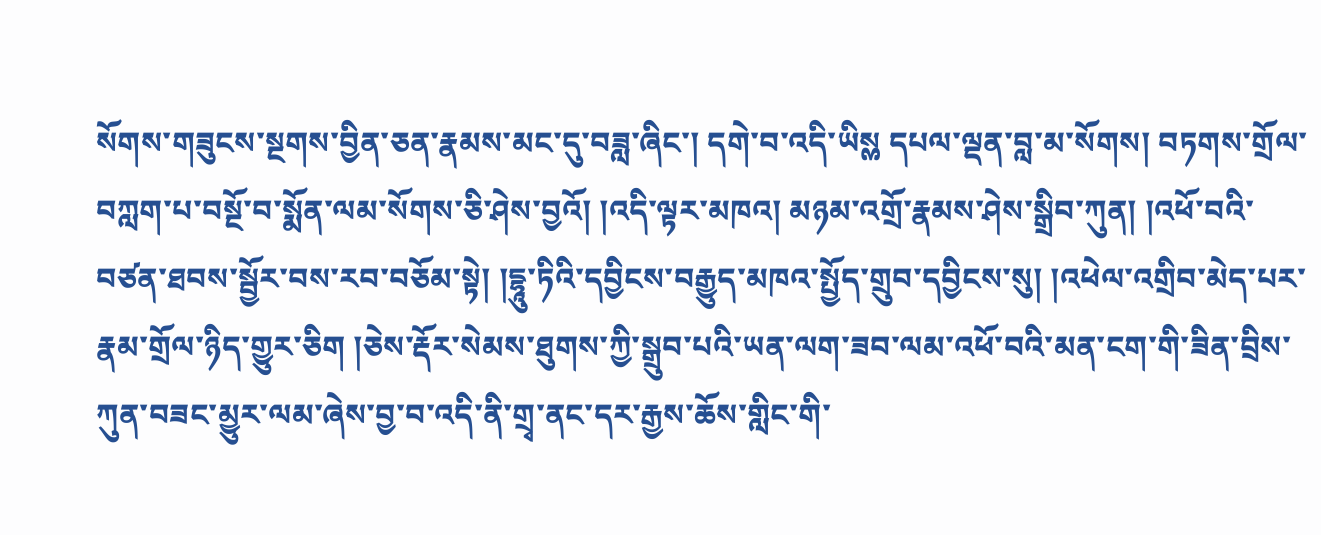སོགས་གཟུངས་སྔགས་བྱིན་ཅན་རྣམས་མང་དུ་བཟླ་ཞིང་། དགེ་བ་འདི་ཡིསྎ དཔལ་ལྡན་བླ་མ་སོགས། བཏགས་གྲོལ་བཀླག་པ་བསྔོ་བ་སྨོན་ལམ་སོགས་ཅི་ཤེས་བྱའོ། །འདི་ལྟར་མཁའ། མཉམ་འགྲོ་རྣམས་ཤེས་སྒྲིབ་ཀུན། །འཕོ་བའི་བཙན་ཐབས་སྦྱོར་བས་རབ་བཅོམ་སྟེ། །དྷཱུ་ཏིའི་དབྱིངས་བརྒྱུད་མཁའ་སྤྱོད་གྲུབ་དབྱིངས་སུ། །འཕེལ་འགྲིབ་མེད་པར་རྣམ་གྲོལ་ཉིད་གྱུར་ཅིག །ཅེས་རྡོར་སེམས་ཐུགས་ཀྱི་སྒྲུབ་པའི་ཡན་ལག་ཟབ་ལམ་འཕོ་བའི་མན་ངག་གི་ཟིན་བྲིས་ཀུན་བཟང་མྱུར་ལམ་ཞེས་བྱ་བ་འདི་ནི་གྲྭ་ནང་དར་རྒྱས་ཆོས་གླིང་གི་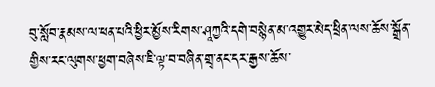བུ་སློབ་རྣམས་ལ་ཕན་པའི་ཕྱིར་མྱོས་རིགས་ཤཱཀྱའི་དགེ་བསྙེན་མ་འགྱུར་མེད་ཕྲིན་ལས་ཆོས་སྒྲོན་གྱིས་རང་ལུགས་ཕྱག་བཞེས་ཇི་ལྟ་བ་བཞིན་གྲྭ་ནང་དར་རྒྱས་ཆོས་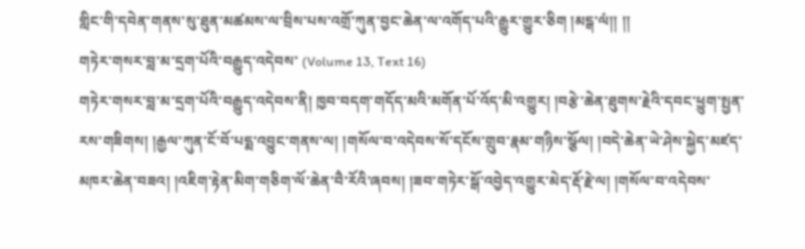གླིང་གི་དབེན་གནས་སུ་ཐུན་མཚམས་ལ་བྲིས་པས་འགྲོ་ཀུན་བྱང་ཆེན་ལ་འགོད་པའི་རྒྱུར་གྱུར་ཅིག །མངྒ་ལཾ།། །།
གཏེར་གསར་བླ་མ་དྲག་པོའི་བརྒྱུད་འདེབས་ (Volume 13, Text 16)
གཏེར་གསར་བླ་མ་དྲག་པོའི་བརྒྱུད་འདེབས་ནི། ཁྱབ་བདག་གདོད་མའི་མགོན་པོ་འོད་མི་འགྱུར། །བརྩེ་ཆེན་ཐུགས་རྗེའི་དབང་ཕྱུག་སྤྱན་རས་གཟིགས། །རྒྱལ་ཀུན་ངོ་བོ་པདྨ་འབྱུང་གནས་ལ། །གསོལ་བ་འདེབས་སོ་དངོས་གྲུབ་རྣམ་གཉིས་སྩོལ། །བདེ་ཆེན་ཡེ་ཤེས་སྐྱེད་མཛད་མཁར་ཆེན་བཟའ། །འཇིག་རྟེན་མིག་གཅིག་ལོ་ཆེན་བཻ་རོའི་ཞབས། །ཟབ་གཏེར་སྒོ་འབྱེད་འགྱུར་མེད་རྡོ་རྗེ་ལ། །གསོལ་བ་འདེབས་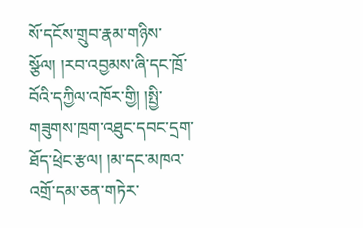སོ་དངོས་གྲུབ་རྣམ་གཉིས་སྩོལ། །རབ་འབྱམས་ཞི་དང་ཁྲོ་བོའི་དཀྱིལ་འཁོར་གྱི། །སྤྱི་གཟུགས་ཁྲག་འཐུང་དབང་དྲག་ཐོད་ཕྲེང་རྩལ། །མ་དང་མཁའ་འགྲོ་དམ་ཅན་གཏེར་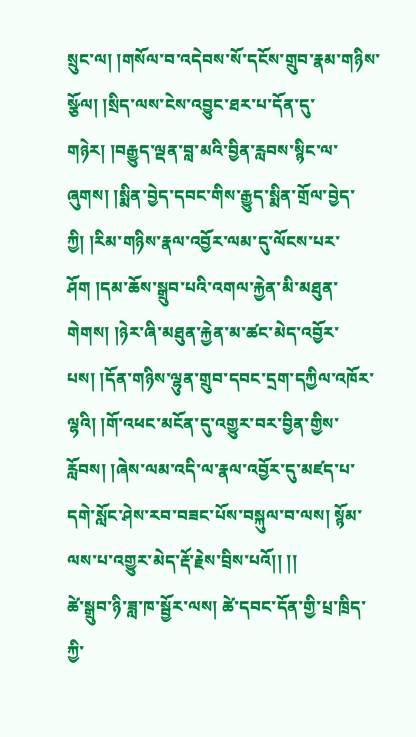སྲུང་ལ། །གསོལ་བ་འདེབས་སོ་དངོས་གྲུབ་རྣམ་གཉིས་སྩོལ། །སྲིད་ལས་ངེས་འབྱུང་ཐར་པ་དོན་དུ་གཉེར། །བརྒྱུད་ལྡན་བླ་མའི་བྱིན་རླབས་སྙིང་ལ་ཞུགས། །སྨིན་བྱེད་དབང་གིས་རྒྱུད་སྨིན་གྲོལ་བྱེད་ཀྱི། །རིམ་གཉིས་རྣལ་འབྱོར་ལམ་དུ་ལོངས་པར་ཤོག །དམ་ཆོས་སྒྲུབ་པའི་འགལ་རྐྱེན་མི་མཐུན་གེགས། །ཉེར་ཞི་མཐུན་རྐྱེན་མ་ཚང་མེད་འབྱོར་པས། །དོན་གཉིས་ལྷུན་གྲུབ་དབང་དྲག་དཀྱིལ་འཁོར་ལྷའི། །གོ་འཕང་མངོན་དུ་འགྱུར་བར་བྱིན་གྱིས་རློབས། །ཞེས་ལམ་འདི་ལ་རྣལ་འབྱོར་དུ་མཛད་པ་དགེ་སློང་ཤེས་རབ་བཟང་པོས་བསྐུལ་བ་ལས། སྙོམ་ལས་པ་འགྱུར་མེད་རྡོ་རྗེས་བྲིས་པའོ།། །།
ཚེ་སྒྲུབ་ཉི་ཟླ་ཁ་སྦྱོར་ལས། ཚེ་དབང་དོན་གྱི་པྲ་ཁྲིད་ཀྱི་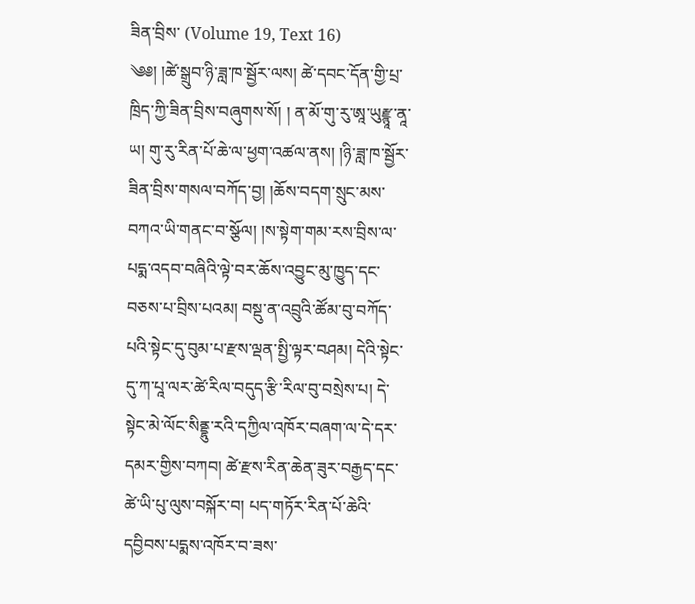ཟིན་བྲིས་ (Volume 19, Text 16)
༄༅། །ཚེ་སྒྲུབ་ཉི་ཟླ་ཁ་སྦྱོར་ལས། ཚེ་དབང་དོན་གྱི་པྲ་ཁྲིད་ཀྱི་ཟིན་བྲིས་བཞུགས་སོ། ། ན་མོ་གུ་རུ་ཨཱ་ཡུརྫྙཱ་ནཱ་ཡ། གུ་རུ་རིན་པོ་ཆེ་ལ་ཕྱག་འཚལ་ནས། །ཉི་ཟླ་ཁ་སྦྱོར་ཟིན་བྲིས་གསལ་བཀོད་བྱ། །ཆོས་བདག་སྲུང་མས་བཀའ་ཡི་གནང་བ་སྩོལ། །ས་སྟེག་གམ་རས་བྲིས་ལ་པདྨ་འདབ་བཞིའི་ལྟེ་བར་ཆོས་འབྱུང་མུ་ཁྱུད་དང་བཅས་པ་བྲིས་པའམ། བསྡུ་ན་འབྲུའི་ཚོམ་བུ་བཀོད་པའི་སྟེང་དུ་བུམ་པ་རྫས་ལྡན་སྤྱི་ལྟར་བཤམ། དེའི་སྟེང་དུ་ཀ་པཱ་ལར་ཚེ་རིལ་བདུད་རྩི་རིལ་བུ་བསྲེས་པ། དེ་སྟེང་མེ་ལོང་སིནྡྷུ་རའི་དཀྱིལ་འཁོར་བཞག་ལ་དེ་དར་དམར་གྱིས་བཀབ། ཚེ་རྫས་རིན་ཆེན་ཟུར་བརྒྱད་དང་ཚེ་ཡི་པུ་ལུས་བསྐོར་བ། པད་གཏོར་རིན་པོ་ཆེའི་དབྱིབས་པདྨས་འཁོར་བ་ཟས་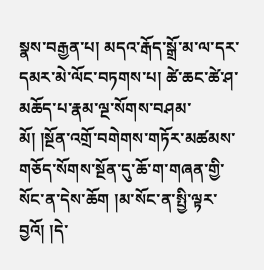སྣས་བརྒྱན་པ། མདའ་རྒོད་སྒྲོ་མ་ལ་དར་དམར་མེ་ལོང་བཏགས་པ། ཚེ་ཆང་ཚེ་ཤ་མཆོད་པ་རྣམ་ལྔ་སོགས་བཤམ་མོ། །སྔོན་འགྲོ་བགེགས་གཏོར་མཚམས་གཅོད་སོགས་སྔོན་དུ་ཆོ་ག་གཞན་གྱི་སོང་ན་དེས་ཆོག །མ་སོང་ན་སྤྱི་ལྟར་བྱའོ། །དེ་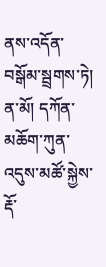ནས་འདོན་བསྒོམ་སྦྲགས་ཏེ། ན་མོ། དཀོན་མཆོག་ཀུན་འདུས་མཚོ་སྐྱེས་རྡོ་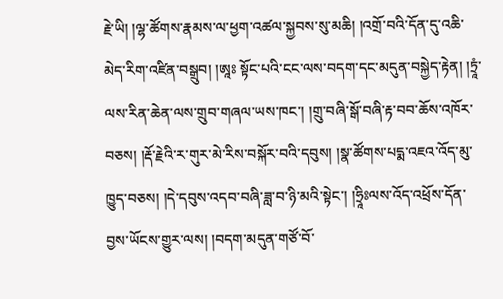རྗེ་ཡི། །ལྷ་ཚོགས་རྣམས་ལ་ཕྱག་འཚལ་སྐྱབས་སུ་མཆི། །འགྲོ་བའི་དོན་དུ་འཆི་མེད་རིག་འཛིན་བསྒྲུབ། །ཨཱཿ སྟོང་པའི་ངང་ལས་བདག་དང་མདུན་བསྐྱེད་རྟེན། །ཏྲཱཾ་ལས་རིན་ཆེན་ལས་གྲུབ་གཞལ་ཡས་ཁང་། །གྲུ་བཞི་སྒོ་བཞི་རྟ་བབ་ཆོས་འཁོར་བཅས། །རྡོ་རྗེའི་ར་གུར་མེ་རིས་བསྐོར་བའི་དབུས། །སྣ་ཚོགས་པདྨ་འཇའ་འོད་མུ་ཁྱུད་བཅས། །དེ་དབུས་འདབ་བཞི་ཟླ་བ་ཉི་མའི་སྟེང་། །ཧྲཱིཿལས་འོད་འཕྲོས་དོན་བྱས་ཡོངས་གྱུར་ལས། །བདག་མདུན་གཙོ་བོ་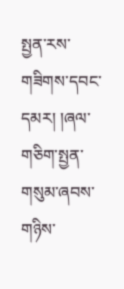སྤྱན་རས་གཟིགས་དབང་དམར། །ཞལ་གཅིག་སྤྱན་གསུམ་ཞབས་གཉིས་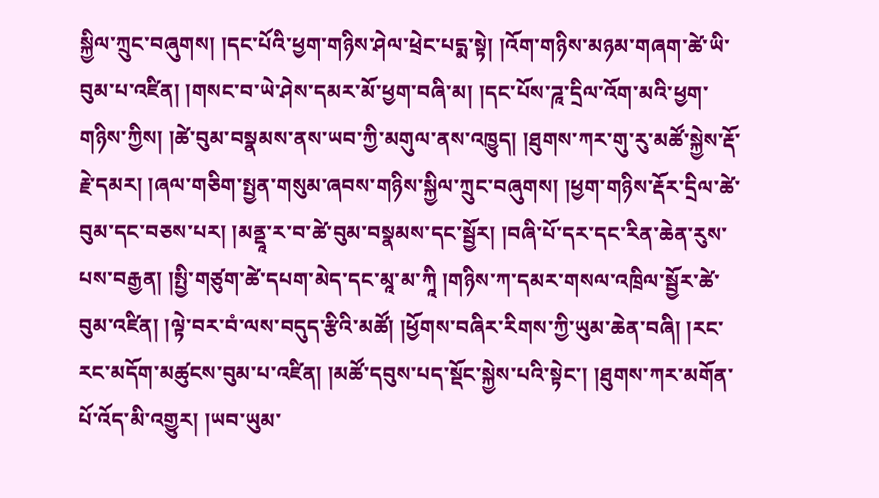སྐྱིལ་ཀྲུང་བཞུགས། །དང་པོའི་ཕྱག་གཉིས་ཤེལ་ཕྲེང་པདྨ་སྟེ། །འོག་གཉིས་མཉམ་གཞག་ཚེ་ཡི་བུམ་པ་འཛིན། །གསང་བ་ཡེ་ཤེས་དམར་མོ་ཕྱག་བཞི་མ། །དང་པོས་ཌཱ་དྲིལ་འོག་མའི་ཕྱག་གཉིས་ཀྱིས། །ཚེ་བུམ་བསྣམས་ནས་ཡབ་ཀྱི་མགུལ་ནས་འཁྱུད། །ཐུགས་ཀར་གུ་རུ་མཚོ་སྐྱེས་རྡོ་རྗེ་དམར། །ཞལ་གཅིག་སྤྱན་གསུམ་ཞབས་གཉིས་སྐྱིལ་ཀྲུང་བཞུགས། །ཕྱག་གཉིས་རྡོར་དྲིལ་ཚེ་བུམ་དང་བཅས་པར། །མནྡཱ་ར་བ་ཚེ་བུམ་བསྣམས་དང་སྦྱོར། །བཞི་པོ་དར་དང་རིན་ཆེན་རུས་པས་བརྒྱན། །སྤྱི་གཙུག་ཚེ་དཔག་མེད་དང་མཱ་མ་ཀཱི །གཉིས་ཀ་དམར་གསལ་འཁྲིལ་སྦྱོར་ཚེ་བུམ་འཛིན། །ལྟེ་བར་བཾ་ལས་བདུད་རྩིའི་མཚོ། །ཕྱོགས་བཞིར་རིགས་ཀྱི་ཡུམ་ཆེན་བཞི། །རང་རང་མདོག་མཚུངས་བུམ་པ་འཛིན། །མཚོ་དབུས་པད་སྡོང་སྐྱེས་པའི་སྟེང་། །ཐུགས་ཀར་མགོན་པོ་འོད་མི་འགྱུར། །ཡབ་ཡུམ་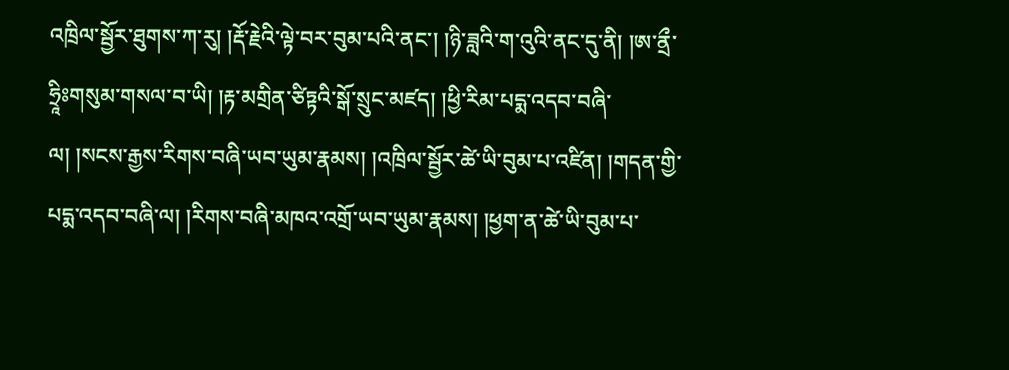འཁྲིལ་སྦྱོར་ཐུགས་ཀ་རུ། །རྡོ་རྗེའི་ལྟེ་བར་བུམ་པའི་ནང་། །ཉི་ཟླའི་ག་འུའི་ནང་དུ་ནི། །ཨ་ནྲྀ་ཧྲཱིཿགསུམ་གསལ་བ་ཡི། །རྟ་མགྲིན་ཙིཏྟའི་སྒོ་སྲུང་མཛད། །ཕྱི་རིམ་པདྨ་འདབ་བཞི་ལ། །སངས་རྒྱས་རིགས་བཞི་ཡབ་ཡུམ་རྣམས། །འཁྲིལ་སྦྱོར་ཚེ་ཡི་བུམ་པ་འཛིན། །གདན་གྱི་པདྨ་འདབ་བཞི་ལ། །རིགས་བཞི་མཁའ་འགྲོ་ཡབ་ཡུམ་རྣམས། །ཕྱག་ན་ཚེ་ཡི་བུམ་པ་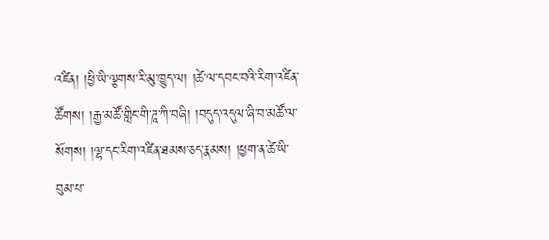འཛིན། །ཕྱི་ཡི་ལྕགས་རི་མུ་ཁྱུད་ལ། །ཚེ་ལ་དབང་བའི་རིག་འཛིན་ཚོགས། །རྒྱ་མཚོ་གླིང་གི་ཌཱ་ཀི་བཞི། །བདུད་འདུལ་ཞི་བ་མཚོ་ལ་སོགས། །ལྷ་དང་རིག་འཛིན་ཐམས་ཅད་རྣམས། །ཕྱག་ན་ཚེ་ཡི་བུམ་པ་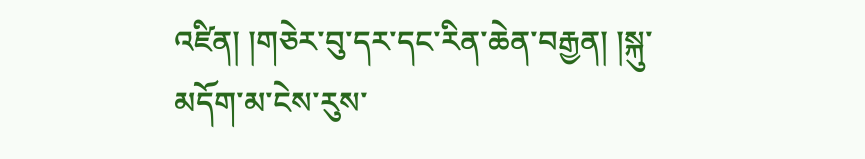འཛིན། །གཅེར་བུ་དར་དང་རིན་ཆེན་བརྒྱན། །སྐུ་མདོག་མ་ངེས་རུས་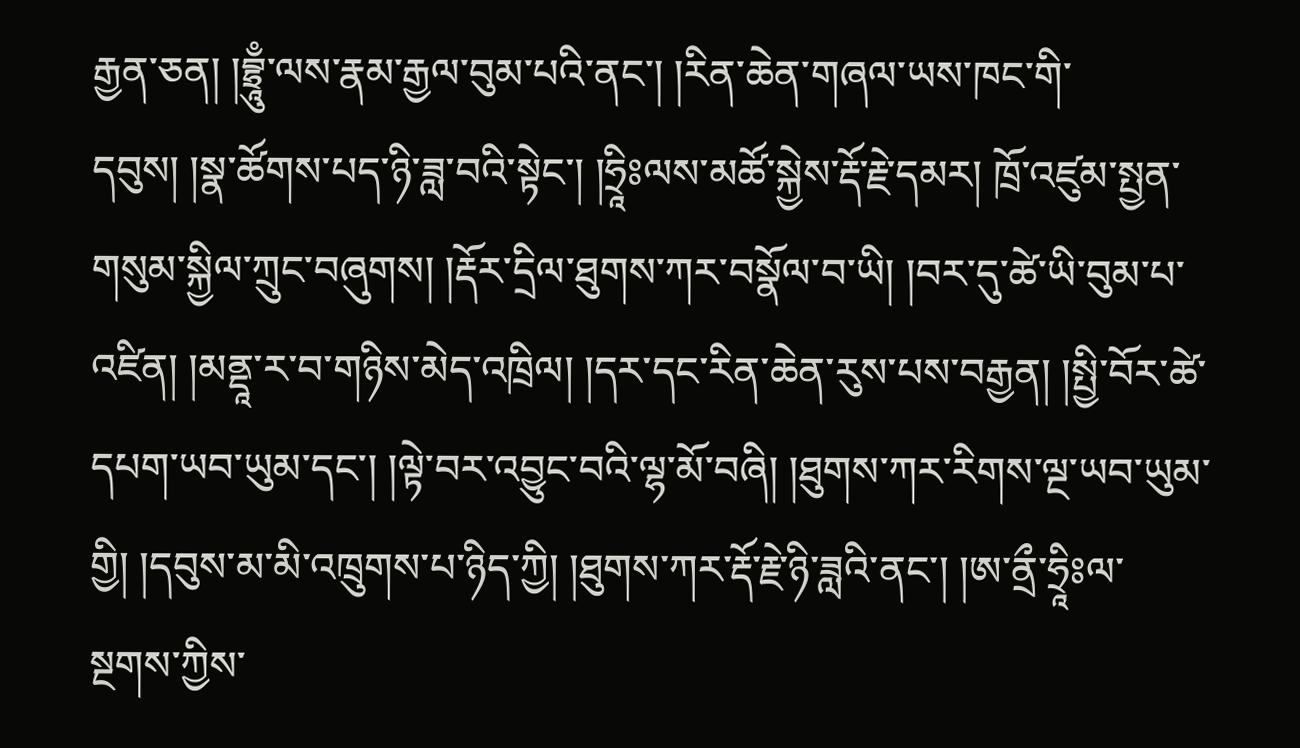རྒྱན་ཅན། །བྷྲཱུྃ་ལས་རྣམ་རྒྱལ་བུམ་པའི་ནང་། །རིན་ཆེན་གཞལ་ཡས་ཁང་གི་དབུས། །སྣ་ཚོགས་པད་ཉི་ཟླ་བའི་སྟེང་། །ཧྲཱིཿལས་མཚོ་སྐྱེས་རྡོ་རྗེ་དམར། ཁྲོ་འཛུམ་སྤྱན་གསུམ་སྐྱིལ་ཀྲུང་བཞུགས། །རྡོར་དྲིལ་ཐུགས་ཀར་བསྣོལ་བ་ཡི། །བར་དུ་ཚེ་ཡི་བུམ་པ་འཛིན། །མནྡཱ་ར་བ་གཉིས་མེད་འཁྲིལ། །དར་དང་རིན་ཆེན་རུས་པས་བརྒྱན། །སྤྱི་བོར་ཚེ་དཔག་ཡབ་ཡུམ་དང་། །ལྟེ་བར་འབྱུང་བའི་ལྷ་མོ་བཞི། །ཐུགས་ཀར་རིགས་ལྔ་ཡབ་ཡུམ་གྱི། །དབུས་མ་མི་འཁྲུགས་པ་ཉིད་ཀྱི། །ཐུགས་ཀར་རྡོ་རྗེ་ཉི་ཟླའི་ནང་། །ཨ་ནྲྀ་ཧྲཱིཿལ་སྔགས་ཀྱིས་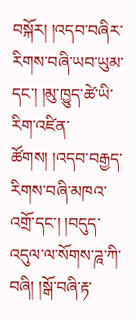བསྐོར། །འདབ་བཞིར་རིགས་བཞི་ཡབ་ཡུམ་དང་། །མུ་ཁྱུད་ཚེ་ཡི་རིག་འཛིན་ཚོགས། །འདབ་བརྒྱད་རིགས་བཞི་མཁའ་འགྲོ་དང་། །བདུད་འདུལ་ལ་སོགས་ཌཱ་ཀི་བཞི། །སྒོ་བཞི་རྟ་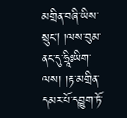མགྲིན་བཞི་ཡིས་སྲུང། །ལས་བུམ་ནང་དུ་ཧྲཱིཿཡིག་ལས། །རྟ་མགྲིན་དམར་པོ་དབྱུག་ཏོ་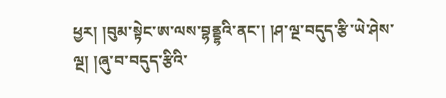ཕྱར། །བུམ་སྟེང་ཨ་ལས་བྷནྡྷའི་ནང་། །ཤ་ལྔ་བདུད་རྩི་ཡེ་ཤེས་ལྔ། །ཞུ་བ་བདུད་རྩིའི་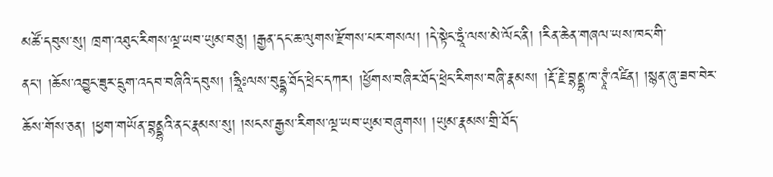མཚོ་དབུས་སུ། ཁྲག་འཐུང་རིགས་ལྔ་ཡབ་ཡུམ་བཅུ། །རྒྱན་དང་ཆ་ལུགས་རྫོགས་པར་གསལ། །དེ་སྟེང་ཏྲཱཾ་ལས་མེ་ལོང་ནི། །རིན་ཆེན་གཞལ་ཡས་ཁང་གི་ནང་། །ཆོས་འབྱུང་ཟུར་དྲུག་འདབ་བཞིའི་དབུས། །ཧྲཱིཿལས་བུདྡྷ་ཐོད་ཕྲེང་དཀར། །ཕྱོགས་བཞིར་ཐོད་ཕྲེང་རིགས་བཞི་རྣམས། །རྡོ་རྗེ་བྷནྡྷ་ཁ་ཊྭཱཾ་འཛིན། །སྙན་ཞུ་ཟབ་བེར་ཆོས་གོས་ཅན། །ཕྱག་གཡོན་བྷནྡྷའི་ནང་རྣམས་སུ། །སངས་རྒྱས་རིགས་ལྔ་ཡབ་ཡུམ་བཞུགས། །ཡུམ་རྣམས་གྲི་ཐོད་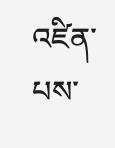འཛིན་པས་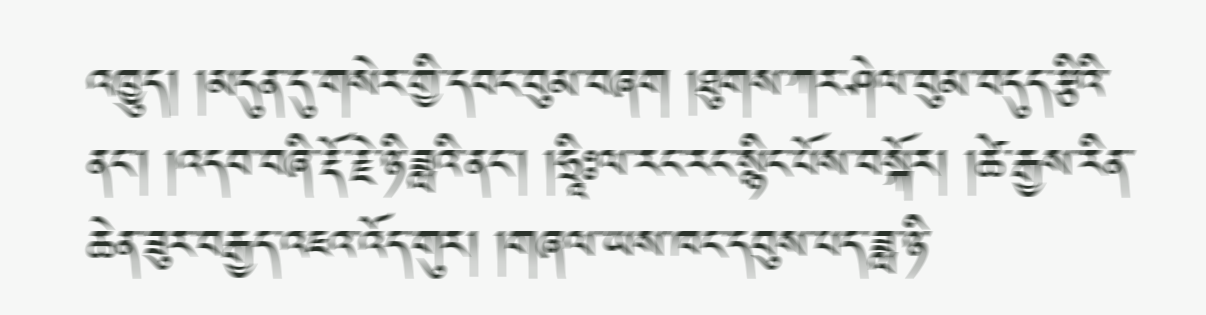འཁྱུད། །མདུན་དུ་གསེར་གྱི་དབང་བུམ་བཞག །ཐུགས་ཀར་ཤེལ་བུམ་བདུད་རྩིའི་ནང་། །འདབ་བཞི་རྡོ་རྗེ་ཉི་ཟླའི་ནང་། །ཧྲཱིཿལ་རང་རང་སྙིང་པོས་བསྐོར། །ཚེ་རྒྱས་རིན་ཆེན་ཟུར་བརྒྱད་འཇའ་འོད་གུར། །གཞལ་ཡས་ཁང་དབུས་པད་ཟླ་ཉི་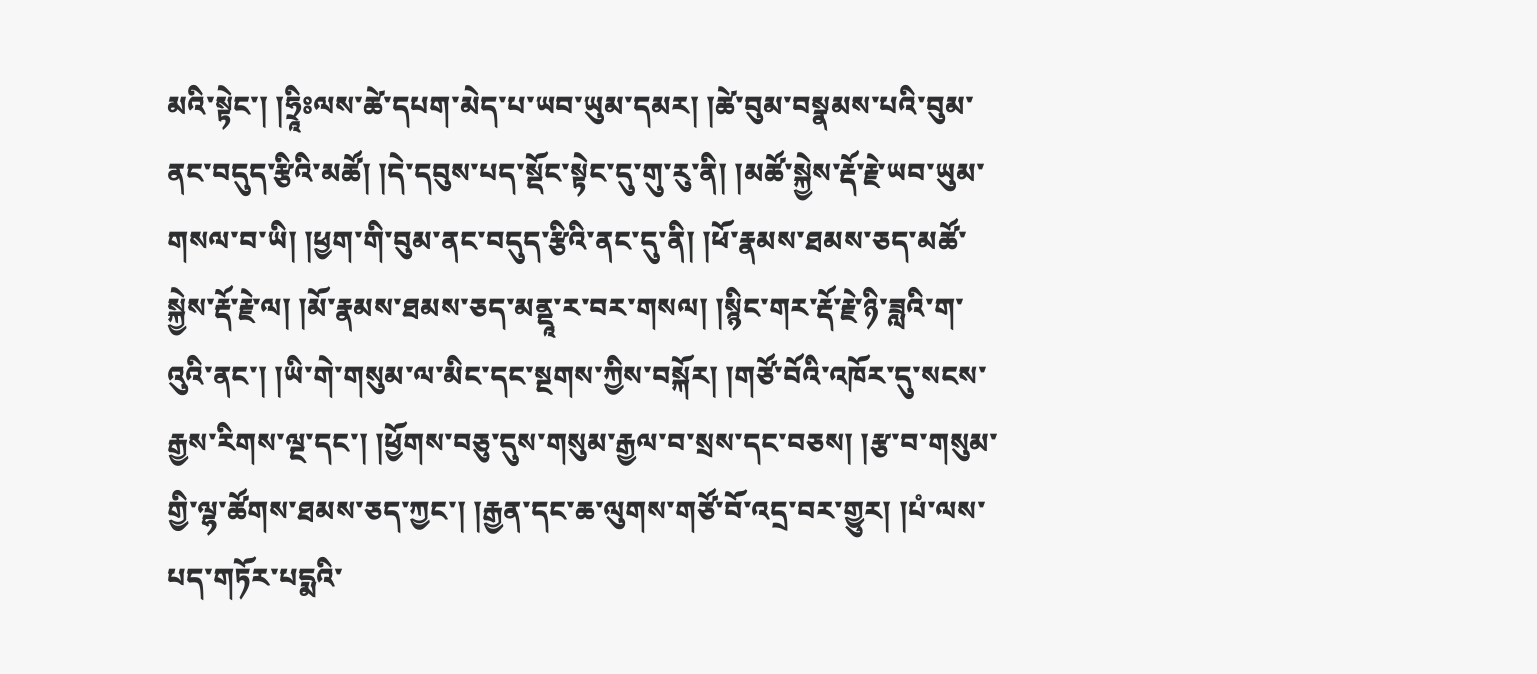མའི་སྟེང་། །ཧྲཱིཿལས་ཚེ་དཔག་མེད་པ་ཡབ་ཡུམ་དམར། །ཚེ་བུམ་བསྣམས་པའི་བུམ་ནང་བདུད་རྩིའི་མཚོ། །དེ་དབུས་པད་སྡོང་སྟེང་དུ་གུ་རུ་ནི། །མཚོ་སྐྱེས་རྡོ་རྗེ་ཡབ་ཡུམ་གསལ་བ་ཡི། །ཕྱག་གི་བུམ་ནང་བདུད་རྩིའི་ནང་དུ་ནི། །ཕོ་རྣམས་ཐམས་ཅད་མཚོ་སྐྱེས་རྡོ་རྗེ་ལ། །མོ་རྣམས་ཐམས་ཅད་མནྡཱ་ར་བར་གསལ། །སྙིང་གར་རྡོ་རྗེ་ཉི་ཟླའི་ག་འུའི་ནང་། །ཡི་གེ་གསུམ་ལ་མིང་དང་སྔགས་ཀྱིས་བསྐོར། །གཙོ་བོའི་འཁོར་དུ་སངས་རྒྱས་རིགས་ལྔ་དང་། །ཕྱོགས་བཅུ་དུས་གསུམ་རྒྱལ་བ་སྲས་དང་བཅས། །རྩ་བ་གསུམ་གྱི་ལྷ་ཚོགས་ཐམས་ཅད་ཀྱང་། །རྒྱན་དང་ཆ་ལུགས་གཙོ་བོ་འདྲ་བར་གྱུར། །པཾ་ལས་པད་གཏོར་པདྨའི་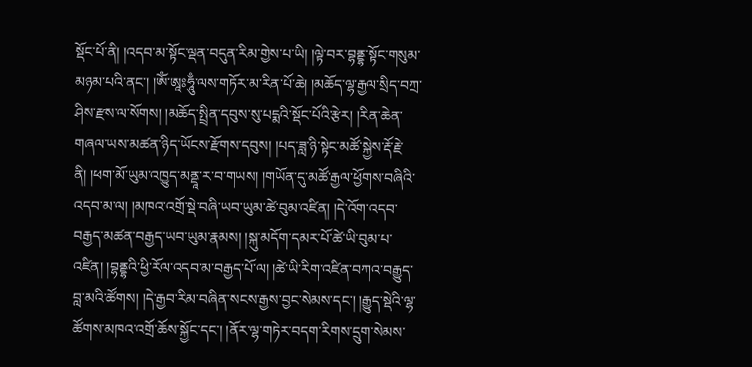སྡོང་པོ་ནི། །འདབ་མ་སྟོང་ལྡན་བདུན་རིམ་གྱེས་པ་ཡི། །ལྟེ་བར་བྷནྡྷ་སྟོང་གསུམ་མཉམ་པའི་ནང་། །ཨོཾ་ཨཱཿཧཱུྃ་ལས་གཏོར་མ་རིན་པོ་ཆེ། །མཆོད་ལྷ་རྒྱལ་སྲིད་བཀྲ་ཤིས་རྫས་ལ་སོགས། །མཆོད་སྤྲིན་དབུས་སུ་པདྨའི་སྡོང་པོའི་རྩེར། །རིན་ཆེན་གཞལ་ཡས་མཚན་ཉིད་ཡོངས་རྫོགས་དབུས། །པད་ཟླ་ཉི་སྟེང་མཚོ་སྐྱེས་རྡོ་རྗེ་ནི། །ཕག་མོ་ཡུམ་འཁྱུད་མནྡཱ་ར་བ་གཡས། །གཡོན་དུ་མཚོ་རྒྱལ་ཕྱོགས་བཞིའི་འདབ་མ་ལ། །མཁའ་འགྲོ་སྡེ་བཞི་ཡབ་ཡུམ་ཚེ་བུམ་འཛིན། །དེ་འོག་འདབ་བརྒྱད་མཚན་བརྒྱད་ཡབ་ཡུམ་རྣམས། །སྐུ་མདོག་དམར་པོ་ཚེ་ཡི་བུམ་པ་འཛིན། །བྷནྡྷའི་ཕྱི་རོལ་འདབ་མ་བརྒྱད་པོ་ལ། །ཚེ་ཡི་རིག་འཛིན་བཀའ་བརྒྱུད་བླ་མའི་ཚོགས། །དེ་རྒྱབ་རིམ་བཞིན་སངས་རྒྱས་བྱང་སེམས་དང་། །རྒྱུད་སྡེའི་ལྷ་ཚོགས་མཁའ་འགྲོ་ཆོས་སྐྱོང་དང་། །ནོར་ལྷ་གཏེར་བདག་རིགས་དྲུག་སེམས་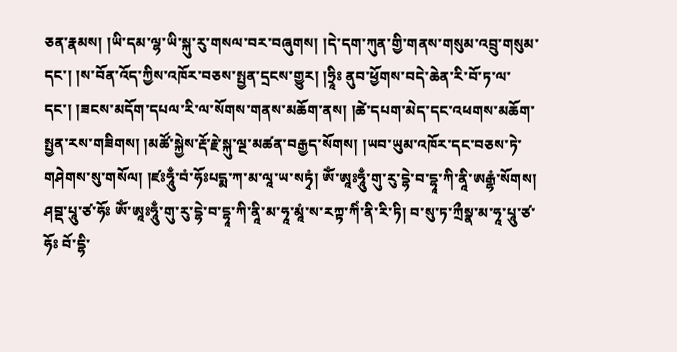ཅན་རྣམས། །ཡི་དམ་ལྷ་ཡི་སྐུ་རུ་གསལ་བར་བཞུགས། །དེ་དག་ཀུན་གྱི་གནས་གསུམ་འབྲུ་གསུམ་དང་། །ས་བོན་འོད་ཀྱིས་འཁོར་བཅས་སྤྱན་དྲངས་གྱུར། །ཧྲཱིཿ ནུབ་ཕྱོགས་བདེ་ཆེན་རི་བོ་ཏ་ལ་དང་། །ཟངས་མདོག་དཔལ་རི་ལ་སོགས་གནས་མཆོག་ནས། །ཚེ་དཔག་མེད་དང་འཕགས་མཆོག་སྤྱན་རས་གཟིགས། །མཚོ་སྐྱེས་རྡོ་རྗེ་སྐུ་ལྔ་མཚན་བརྒྱད་སོགས། །ཡབ་ཡུམ་འཁོར་དང་བཅས་ཏེ་གཤེགས་སུ་གསོལ། །ཛཿཧཱུྃ་བཾ་ཧོཿཔདྨ་ཀ་མ་ལཱ་ཡ་སཏྭཾ། ཨོཾ་ཨཱཿཧཱུྃ་གུ་རུ་དྷེ་བ་དྷཱ་ཀི་ནཱི་ཨརྒྷཾ་སོགས། ཤབྡ་པཱུ་ཙ་ཧོཿ ཨོཾ་ཨཱཿཧཱུྃ་གུ་རུ་དྷེ་བ་དྷཱ་ཀི་ནཱི་མ་ཧཱ་མཱཾ་ས་རཀྟ་ཀིཾ་ནི་རི་ཏི། བ་སུ་ཏ་ཀྲྀསྣ་མ་ཧཱ་པཱུ་ཙ་ཧོཿ བོ་དྷི་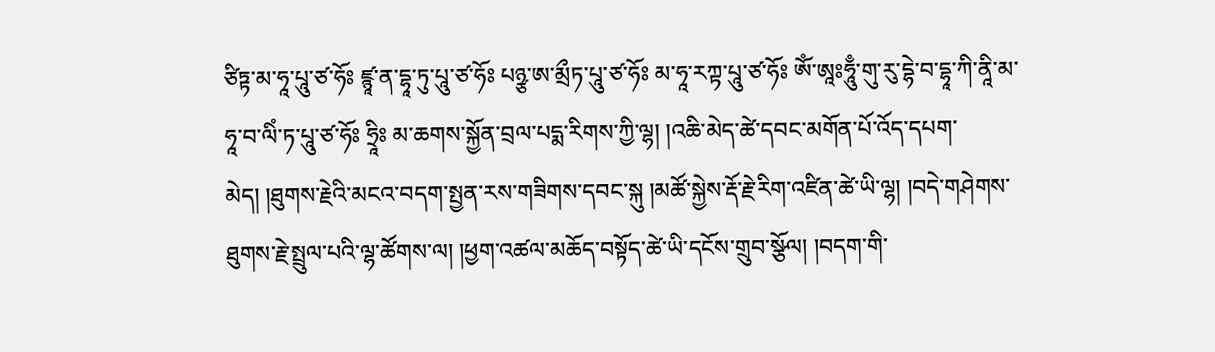ཙིཏྟ་མ་ཧཱ་པཱུ་ཙ་ཧོཿ ཛྙཱ་ན་དྷཱ་ཏུ་པཱུ་ཙ་ཧོཿ པཉྩ་ཨ་མྲྀཏ་པཱུ་ཙ་ཧོཿ མ་ཧཱ་རཀྟ་པཱུ་ཙ་ཧོཿ ཨོཾ་ཨཱཿཧཱུྃ་གུ་རུ་དྷེ་བ་དྷཱ་ཀི་ནཱི་མ་ཧཱ་བ་ལིཾ་ཏ་པཱུ་ཙ་ཧོཿ ཧྲཱིཿ མ་ཆགས་སྐྱོན་བྲལ་པདྨ་རིགས་ཀྱི་ལྷ། །འཆི་མེད་ཚེ་དབང་མགོན་པོ་འོད་དཔག་མེད། །ཐུགས་རྗེའི་མངའ་བདག་སྤྱན་རས་གཟིགས་དབང་སྐུ །མཚོ་སྐྱེས་རྡོ་རྗེ་རིག་འཛིན་ཚེ་ཡི་ལྷ། །བདེ་གཤེགས་ཐུགས་རྗེ་སྤྲུལ་པའི་ལྷ་ཚོགས་ལ། །ཕྱག་འཚལ་མཆོད་བསྟོད་ཚེ་ཡི་དངོས་གྲུབ་སྩོལ། །བདག་གི་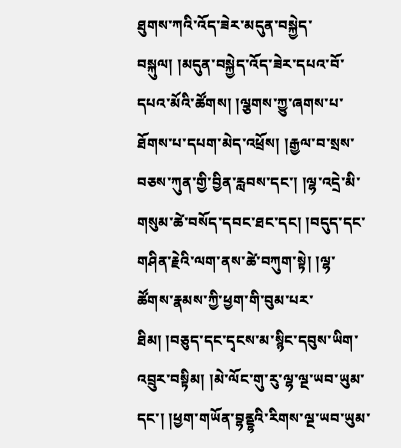ཐུགས་ཀའི་འོད་ཟེར་མདུན་བསྐྱེད་བསྐུལ། །མདུན་བསྐྱེད་འོད་ཟེར་དཔའ་བོ་དཔའ་མོའི་ཚོགས། །ལྕགས་ཀྱུ་ཞགས་པ་ཐོགས་པ་དཔག་མེད་འཕྲོས། །རྒྱལ་བ་སྲས་བཅས་ཀུན་གྱི་བྱིན་རླབས་དང་། །ལྷ་འདྲེ་མི་གསུམ་ཚེ་བསོད་དབང་ཐང་དང། །བདུད་དང་གཤིན་རྗེའི་ལག་ནས་ཚེ་བཀུག་སྟེ། །ལྷ་ཚོགས་རྣམས་ཀྱི་ཕྱག་གི་བུམ་པར་ཐིམ། །བཅུད་དང་དྭངས་མ་སྙིང་དབུས་ཡིག་འབྲུར་བསྟིམ། །མེ་ལོང་གུ་རུ་ལྷ་ལྔ་ཡབ་ཡུམ་དང་། །ཕྱག་གཡོན་བྷནྡྷའི་རིགས་ལྔ་ཡབ་ཡུམ་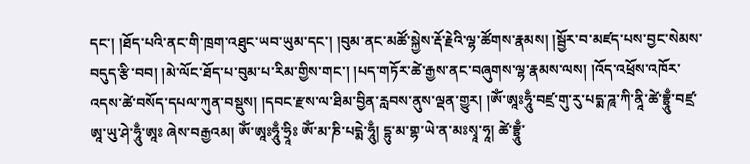དང་། །ཐོད་པའི་ནང་གི་ཁྲག་འཐུང་ཡབ་ཡུམ་དང་། །བུམ་ནང་མཚོ་སྐྱེས་རྡོ་རྗེའི་ལྷ་ཚོགས་རྣམས། །སྦྱོར་བ་མཛད་པས་བྱང་སེམས་བདུད་རྩི་བབ། །མེ་ལོང་ཐོད་པ་བུམ་པ་རིམ་གྱིས་གང་། །པད་གཏོར་ཚེ་རྒྱས་ནང་བཞུགས་ལྷ་རྣམས་ལས། །འོད་འཕྲོས་འཁོར་འདས་ཚེ་བསོད་དཔལ་ཀུན་བསྡུས། །དབང་རྫས་ལ་ཐིམ་བྱིན་རླབས་ནུས་ལྡན་གྱུར། །ཨོཾ་ཨཱཿཧཱུྃ་བཛྲ་གུ་རུ་པདྨ་ཌཱ་ཀི་ནཱི་ཚེ་བྷྲཱུྃ་བཛྲ་ཨཱ་ཡུ་ཤེ་ཧཱུྃ་ཨཱཿ ཞེས་བརྒྱའམ། ཨོཾ་ཨཱཿཧཱུྃ་ཧྲཱིཿ ཨོཾ་མ་ཎི་པདྨེ་ཧཱུྃ། དྷུ་མ་གྷ་ཡེ་ན་མཿསྭཱ་ཧཱ། ཚེ་བྷྲཱུྃ་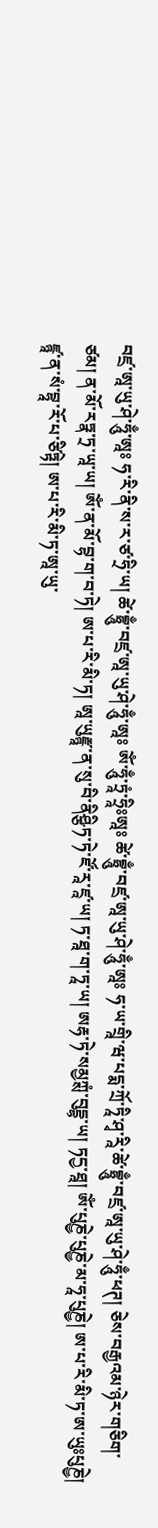བཛྲ་ཨཱ་ཡུ་ཤེ་ཧཱུྃ་ཨཱཿ ཧ་རི་ནི་ས་ར་ཙ་ཧྲི་ཡ། ཚེ་བྷྲཱུྃ་བཛྲ་ཨཱ་ཡུ་ཤེ་ཧཱུྃ་ཨཱཿ ཨོཾ་ཧཱུྃ་ཏྲཱཾ་ཧྲཱིཿཨཱཿ ཚེ་བྷྲཱུྃ་བཛྲ་ཨཱ་ཡུ་ཤེ་ཧཱུྃ་ཨཱཿ ཧ་ཡ་གྲཱི་ཝ་པདྨ་ཀྲོ་ཏཱི་ཤྭ་རཱི་ཚེ་བྷྲཱུྃ་བཛྲ་ཨཱ་ཡུ་ཤེ་ཧཱུྃ་ཕཊ། ཅེས་བརྒྱའམ་ཉེར་གཅིག་ཙམ། ན་མོ་རཏྣ་ཏྲ་ཡཱ་ཡ། ཨོཾ་ན་མོ་བྷ་ག་བ་ཏེ། ཨ་པ་རི་མི་ཏ། ཨཱ་ཡུརྫྙཱ་ན་སུ་བི་ནིཤྩིཏ་ཏེ་ཛོ་རཱ་ཛཱ་ཡ། ཏ་ཐཱ་ག་ཏཱ་ཡ། ཨརྷ་ཏེ་སམྱཀྶཾ་བུདྡྷ་ཡ། ཏདྱ་ཐཱ། ཨོཾ་པུཎྱེ་པུཎྱེ་མ་ཧཱ་པུཎྱེ། ཨ་པ་རི་མི་ཏ་ཨ་ཡུཿཔུཎྱེ། ཛྙཱ་ན་སཾ་བྷཱ་རོ་པ་ཙིཏྟེ། ཨ་པ་རི་མི་ཏ་ཨཱ་ཡུ་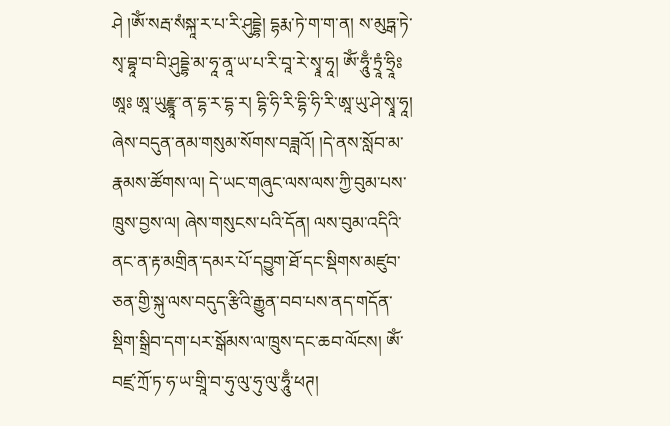ཤེ །ཨོཾ་སརྦ་སཾསྐཱ་ར་པ་རི་ཤུདྡྷེ། དྷརྨ་ཏེ་ག་ག་ན། ས་མུཏྒ་ཏེ་སྭ་བྷཱ་བ་བི་ཤུདྡྷེ་མ་ཧཱ་ནཱ་ཡ་པ་རི་བཱ་རེ་སྭཱ་ཧཱ། ཨོཾ་ཧཱུྃ་ཏྲཱཾ་ཧྲཱིཿཨཱཿ ཨཱ་ཡུརྫྙཱ་ན་དྷ་ར་དྷ་ར། དྷི་ཧི་རི་དྷི་ཧི་རི་ཨཱ་ཡུ་ཤེ་སྭཱ་ཧཱ། ཞེས་བདུན་ནམ་གསུམ་སོགས་བཟླའོ། །དེ་ནས་སློབ་མ་རྣམས་ཚོགས་ལ། དེ་ཡང་གཞུང་ལས་ལས་ཀྱི་བུམ་པས་ཁྲུས་བྱས་ལ། ཞེས་གསུངས་པའི་དོན། ལས་བུམ་འདིའི་ནང་ན་རྟ་མགྲིན་དམར་པོ་དབྱུག་ཐོ་དང་སྡིགས་མཛུབ་ཅན་གྱི་སྐུ་ལས་བདུད་རྩིའི་རྒྱུན་བབ་པས་ནད་གདོན་སྡིག་སྒྲིབ་དག་པར་སྒོམས་ལ་ཁྲུས་དང་ཆབ་ལོངས། ཨོཾ་བཛྲ་ཀྲོ་ཏ་ཧ་ཡ་གྲཱི་བ་ཧུ་ལུ་ཧུ་ལུ་ཧཱུྃ་ཕཊ།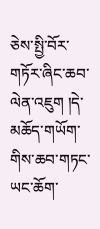ཅེས་སྤྱི་བོར་གཏོར་ཞིང་ཆབ་ལེན་འཇུག །དེ་མཆོད་གཡོག་གིས་ཆབ་གཏང་ཡང་ཆོག་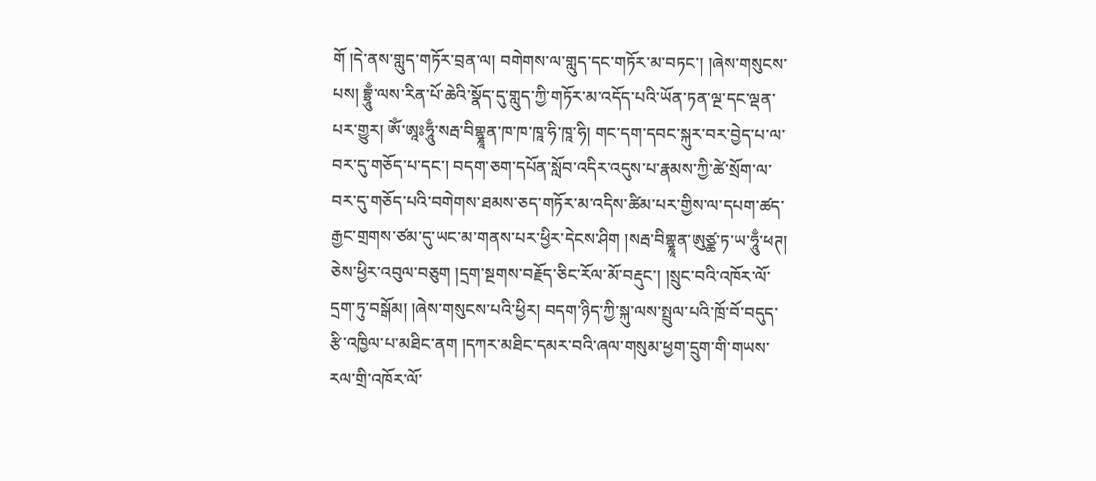གོ །དེ་ནས་གླུད་གཏོར་བྲན་ལ། བགེགས་ལ་གླུད་དང་གཏོར་མ་བཏང་། །ཞེས་གསུངས་པས། བྷྲཱུྃ་ལས་རིན་པོ་ཆེའི་སྣོད་དུ་གླུད་ཀྱི་གཏོར་མ་འདོད་པའི་ཡོན་ཏན་ལྔ་དང་ལྡན་པར་གྱུར། ཨོཾ་ཨཱཿཧཱུྃ་སརྦ་བིགྷྣཱན་ཁ་ཁ་ཁཱ་ཧི་ཁཱ་ཧི། གང་དག་དབང་སྐུར་བར་བྱེད་པ་ལ་བར་དུ་གཅོད་པ་དང་། བདག་ཅག་དཔོན་སློབ་འདིར་འདུས་པ་རྣམས་ཀྱི་ཚེ་སྲོག་ལ་བར་དུ་གཅོད་པའི་བགེགས་ཐམས་ཅད་གཏོར་མ་འདིས་ཚིམ་པར་གྱིས་ལ་དཔག་ཚད་རྒྱང་གྲགས་ཙམ་དུ་ཡང་མ་གནས་པར་ཕྱིར་དེངས་ཤིག །སརྦ་བིགྷྣཱན་ཨུཙྪ་ཏ་ཡ་ཧཱུྃ་ཕཊ། ཅེས་ཕྱིར་འབུལ་བཅུག །དྲག་སྔགས་བརྗོད་ཅིང་རོལ་མོ་བརྡུང་། །སྲུང་བའི་འཁོར་ལོ་དྲག་ཏུ་བསྒོམ། །ཞེས་གསུངས་པའི་ཕྱིར། བདག་ཉིད་ཀྱི་སྐུ་ལས་སྤྲུལ་པའི་ཁྲོ་བོ་བདུད་རྩི་འཁྱིལ་པ་མཐིང་ནག །དཀར་མཐིང་དམར་བའི་ཞལ་གསུམ་ཕྱག་དྲུག་གི་གཡས་རལ་གྲི་འཁོར་ལོ་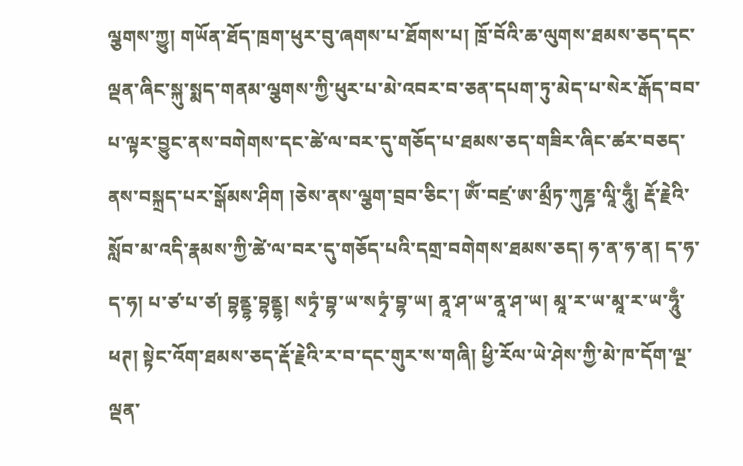ལྕགས་ཀྱུ། གཡོན་ཐོད་ཁྲག་ཕུར་བུ་ཞགས་པ་ཐོགས་པ། ཁྲོ་བོའི་ཆ་ལུགས་ཐམས་ཅད་དང་ལྡན་ཞིང་སྐུ་སྨད་གནམ་ལྕགས་ཀྱི་ཕུར་པ་མེ་འབར་བ་ཅན་དཔག་ཏུ་མེད་པ་སེར་རྒོད་བབ་པ་ལྟར་བྱུང་ནས་བགེགས་དང་ཚེ་ལ་བར་དུ་གཅོད་པ་ཐམས་ཅད་གཟིར་ཞིང་ཚར་བཅད་ནས་བསྐྲད་པར་སྒོམས་ཤིག །ཅེས་ནས་ལྕག་བྲབ་ཅིང་། ཨོཾ་བཛྲ་ཨ་མྲྀཏ་ཀུཎྜ་ལཱི་ཧཱུྃ། རྡོ་རྗེའི་སློབ་མ་འདི་རྣམས་ཀྱི་ཚེ་ལ་བར་དུ་གཅོད་པའི་དགྲ་བགེགས་ཐམས་ཅད། ཧ་ན་ཧ་ན། ད་ཧ་ད་ཧ། པ་ཙ་པ་ཙ། བྷནྡྷ་བྷནྡྷ། སཏྭཾ་བྷ་ཡ་སཏྭཾ་བྷ་ཡ། ནཱ་ཤ་ཡ་ནཱ་ཤ་ཡ། མཱ་ར་ཡ་མཱ་ར་ཡ་ཧཱུྃ་ཕཊ། སྟེང་འོག་ཐམས་ཅད་རྡོ་རྗེའི་ར་བ་དང་གུར་ས་གཞི། ཕྱི་རོལ་ཡེ་ཤེས་ཀྱི་མེ་ཁ་དོག་ལྔ་ལྡན་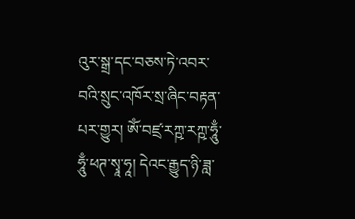འུར་སྒྲ་དང་བཅས་ཏེ་འབར་བའི་སྲུང་འཁོར་སྲ་ཞིང་བརྟན་པར་གྱུར། ཨོཾ་བཛྲ་རཀྵ་རཀྵ་ཧཱུྃ་ཧཱུྃ་ཕཊ་སྭཱ་ཧཱ། དེའང་རྒྱུད་ཉི་ཟླ་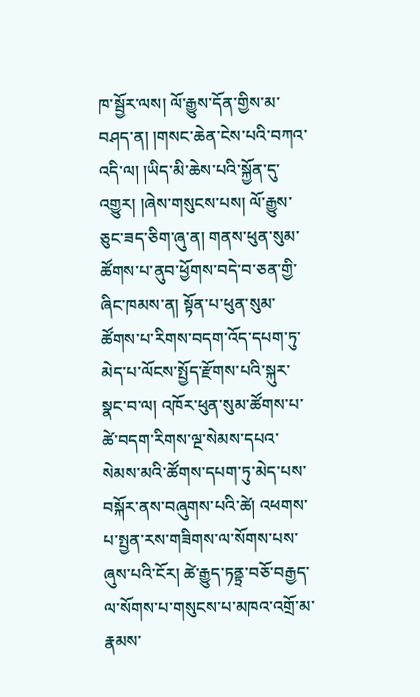ཁ་སྦྱོར་ལས། ལོ་རྒྱུས་དོན་གྱིས་མ་བཤད་ན། །གསང་ཆེན་ངེས་པའི་བཀའ་འདི་ལ། །ཡིད་མི་ཆེས་པའི་སྐྱོན་དུ་འགྱུར། །ཞེས་གསུངས་པས། ལོ་རྒྱུས་ཅུང་ཟད་ཅིག་ཞུ་ན། གནས་ཕུན་སུམ་ཚོགས་པ་ནུབ་ཕྱོགས་བདེ་བ་ཅན་གྱི་ཞིང་ཁམས་ན། སྟོན་པ་ཕུན་སུམ་ཚོགས་པ་རིགས་བདག་འོད་དཔག་ཏུ་མེད་པ་ལོངས་སྤྱོད་རྫོགས་པའི་སྐུར་སྣང་བ་ལ། འཁོར་ཕུན་སུམ་ཚོགས་པ་ཚེ་བདག་རིགས་ལྔ་སེམས་དཔའ་སེམས་མའི་ཚོགས་དཔག་ཏུ་མེད་པས་བསྐོར་ནས་བཞུགས་པའི་ཚེ། འཕགས་པ་སྤྱན་རས་གཟིགས་ལ་སོགས་པས་ཞུས་པའི་ངོར། ཚེ་རྒྱུད་ཏནྟྲ་བཅོ་བརྒྱད་ལ་སོགས་པ་གསུངས་པ་མཁའ་འགྲོ་མ་རྣམས་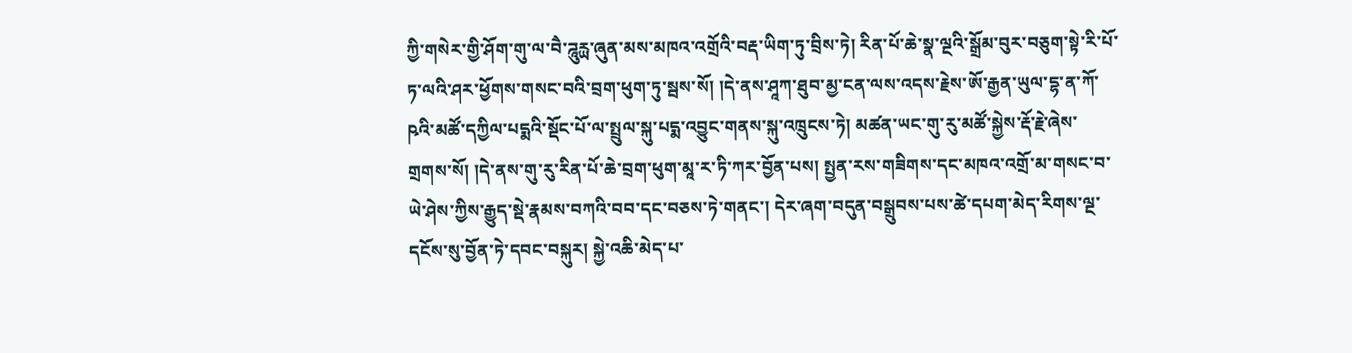ཀྱི་གསེར་གྱི་ཤོག་གུ་ལ་བཻ་ཌཱུརྻ་ཞུན་མས་མཁའ་འགྲོའི་བརྡ་ཡིག་ཏུ་བྲིས་ཏེ། རིན་པོ་ཆེ་སྣ་ལྔའི་སྒྲོམ་བུར་བཅུག་སྟེ་རི་པོ་ཏ་ལའི་ཤར་ཕྱོགས་གསང་བའི་བྲག་ཕུག་ཏུ་སྦས་སོ། །དེ་ནས་ཤཱཀ་ཐུབ་མྱ་ངན་ལས་འདས་རྗེས་ཨོ་རྒྱན་ཡུལ་དྷ་ན་ཀོ་ཥའི་མཚོ་དཀྱིལ་པདྨའི་སྡོང་པོ་ལ་སྤྲུལ་སྐུ་པདྨ་འབྱུང་གནས་སྐུ་འཁྲུངས་ཏེ། མཚན་ཡང་གུ་རུ་མཚོ་སྐྱེས་རྡོ་རྗེ་ཞེས་གྲགས་སོ། །དེ་ནས་གུ་རུ་རིན་པོ་ཆེ་བྲག་ཕུག་མཱ་ར་ཏི་ཀར་བྱོན་པས། སྤྱན་རས་གཟིགས་དང་མཁའ་འགྲོ་མ་གསང་བ་ཡེ་ཤེས་ཀྱིས་རྒྱུད་སྡེ་རྣམས་བཀའི་བབ་དང་བཅས་ཏེ་གནང་། དེར་ཞག་བདུན་བསྒྲུབས་པས་ཚེ་དཔག་མེད་རིགས་ལྔ་དངོས་སུ་བྱོན་ཏེ་དབང་བསྐུར། སྐྱེ་འཆི་མེད་པ་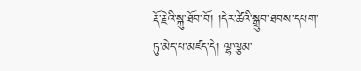རྡོ་རྗེའི་སྐུ་ཐོབ་བོ། །དེར་ཚེའི་སྒྲུབ་ཐབས་དཔག་ཏུ་མེད་པ་མཛད་དེ། ལྷ་ལྕམ་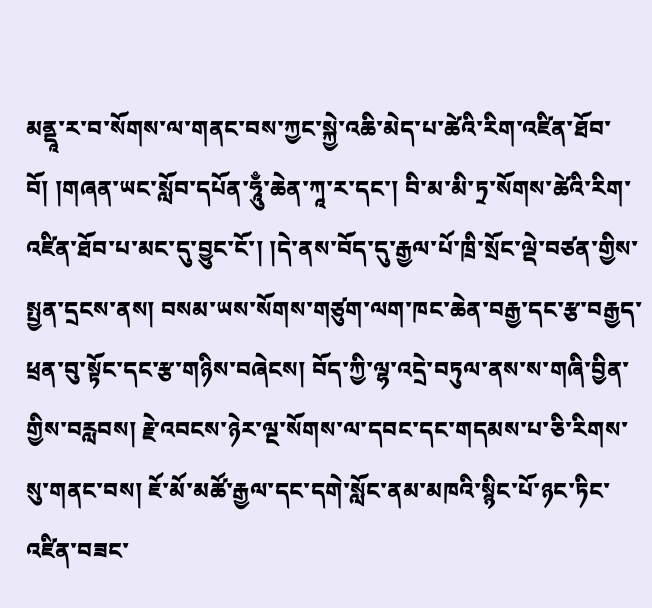མནྡཱ་ར་བ་སོགས་ལ་གནང་བས་ཀྱང་སྐྱེ་འཆི་མེད་པ་ཚེའི་རིག་འཛིན་ཐོབ་བོ། །གཞན་ཡང་སློབ་དཔོན་ཧཱུྃ་ཆེན་ཀཱ་ར་དང་། བི་མ་མི་ཏྲ་སོགས་ཚེའི་རིག་འཛིན་ཐོབ་པ་མང་དུ་བྱུང་ངོ་། །དེ་ནས་བོད་དུ་རྒྱལ་པོ་ཁྲི་སྲོང་ལྡེ་བཙན་གྱིས་སྤྱན་དྲངས་ནས། བསམ་ཡས་སོགས་གཙུག་ལག་ཁང་ཆེན་བརྒྱ་དང་རྩ་བརྒྱད་ཕྲན་བུ་སྟོང་དང་རྩ་གཉིས་བཞེངས། བོད་ཀྱི་ལྷ་འདྲེ་བཏུལ་ནས་ས་གཞི་བྱིན་གྱིས་བརླབས། རྗེ་འབངས་ཉེར་ལྔ་སོགས་ལ་དབང་དང་གདམས་པ་ཅི་རིགས་སུ་གནང་བས། ཇོ་མོ་མཚོ་རྒྱལ་དང་དགེ་སློང་ནམ་མཁའི་སྙིང་པོ་ཉང་ཏིང་འཛིན་བཟང་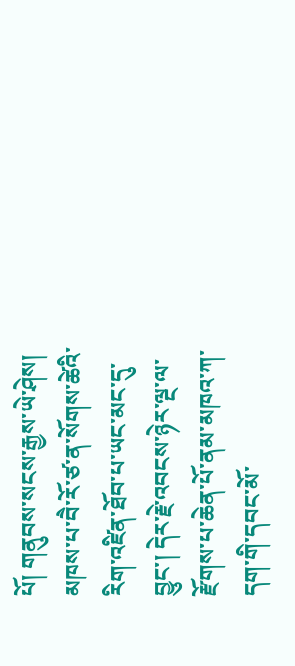པོ། གནུབས་སངས་རྒྱས་ཡེ་ཤེས། མཁས་པ་བཻ་རོ་ཙ་ན་སོགས་ཚེའི་རིག་འཛིན་ཐོབ་པ་ཡང་མང་དུ་བྱུང་། དེར་རྗེ་འབངས་ཉེར་ལྔ་ལ་རྫོགས་པ་ཆེན་པོ་ནམ་མཁའ་ཀ་དག་གི་དབང་མོ་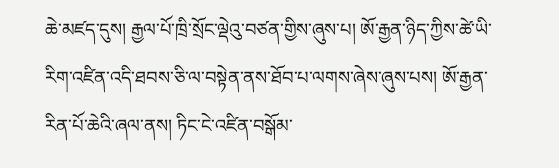ཆེ་མཛད་དུས། རྒྱལ་པོ་ཁྲི་སྲོང་ལྡེའུ་བཙན་གྱིས་ཞུས་པ། ཨོ་རྒྱན་ཉིད་ཀྱིས་ཚེ་ཡི་རིག་འཛིན་འདི་ཐབས་ཅི་ལ་བསྟེན་ནས་ཐོབ་པ་ལགས་ཞེས་ཞུས་པས། ཨོ་རྒྱན་རིན་པོ་ཆེའི་ཞལ་ནས། ཏིང་ངེ་འཛིན་བསྒོམ་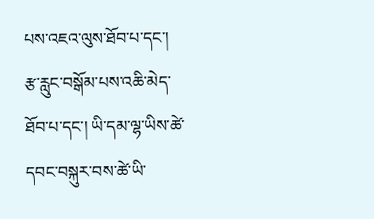པས་འཇའ་ལུས་ཐོབ་པ་དང་། རྩ་རླུང་བསྒོམ་པས་འཆི་མེད་ཐོབ་པ་དང་། ཡི་དམ་ལྷ་ཡིས་ཚེ་དབང་བསྐུར་བས་ཚེ་ཡི་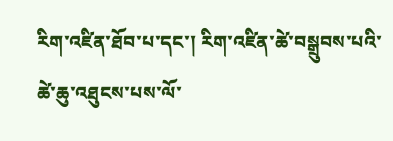རིག་འཛིན་ཐོབ་པ་དང་། རིག་འཛིན་ཚེ་བསྒྲུབས་པའི་ཚེ་ཆུ་འཐུངས་པས་ལོ་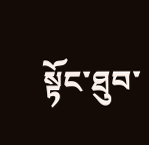སྟོང་ཐུབ་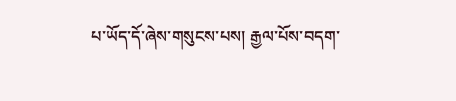པ་ཡོད་དོ་ཞེས་གསུངས་པས། རྒྱལ་པོས་བདག་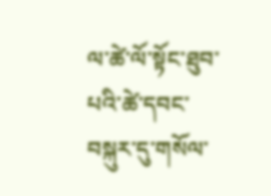ལ་ཚེ་ལོ་སྟོང་ཐུབ་པའི་ཚེ་དབང་བསྐུར་དུ་གསོལ་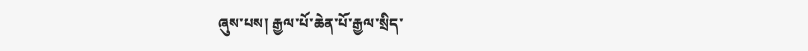ཞུས་པས། རྒྱལ་པོ་ཆེན་པོ་རྒྱལ་སྲིད་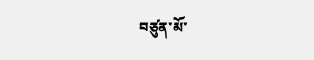བཙུན་མོ་